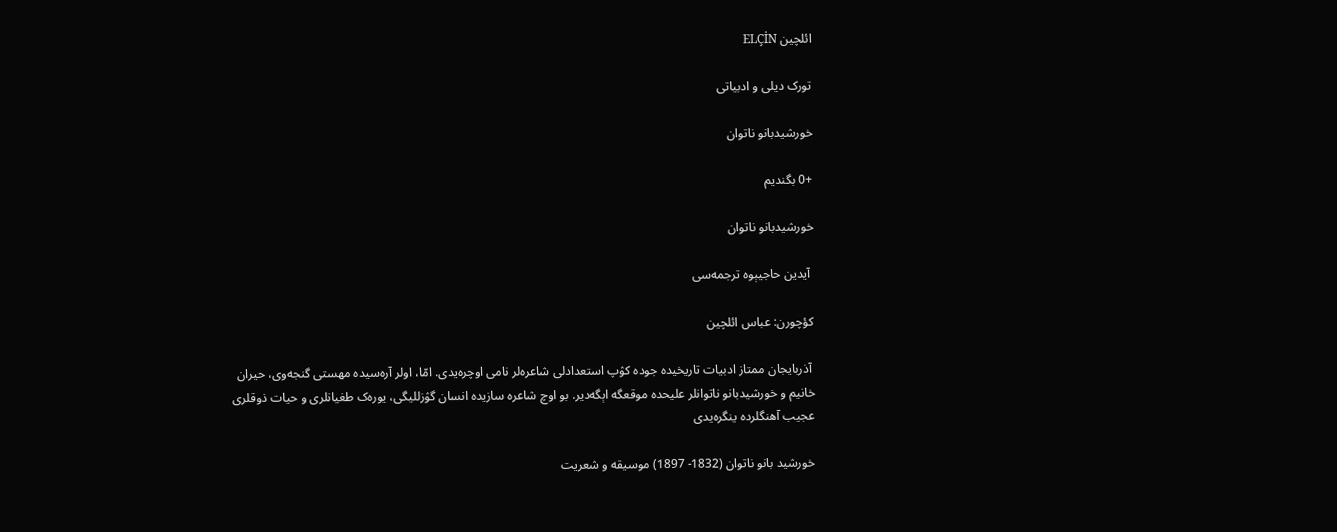ائلچین ELÇİN

تورک دیلی و ادبیاتی

خورشیدبانو ناتوان

+0 بگندیم

خورشیدبانو ناتوان

 آیدین حاجیېوه ترجمه‌سی

کؤچورن: عباس ائلچین

 آذربایجان ممتاز ادبیات تاریخیده جوده‌ کۉپ استعدادلی شاعره‌لر نامی اوچره‌یدی. امّا، اولر آره‌سیده مهستی گنجه‌وی، حیران خانیم و خورشیدبانو ناتوانلر علیحده‌ موقعگه اېگه‌دیر. بو اوچ شاعره‌ سازیده انسان گۉزللیگی، یوره‌ک طغیانلری و حیات ذوقلری عجیب آهنگلرده ینگره‌یدی

خورشید بانو ناتوان (1832- 1897) موسیقه‌ و شعریت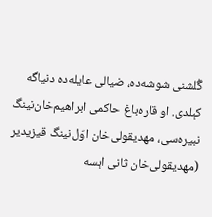گُلشنی شوشه‌ده، ضیالی عایله‌ده دنیاگه کېلدی. او قاره‌باغ حاکمی ابراهیم‌خان‌نینگ نبیره‌سی، مهدیقولی‌خان اوّل‌نینگ قیزیدیر (مهدیقولی‌خان ثانی اېسه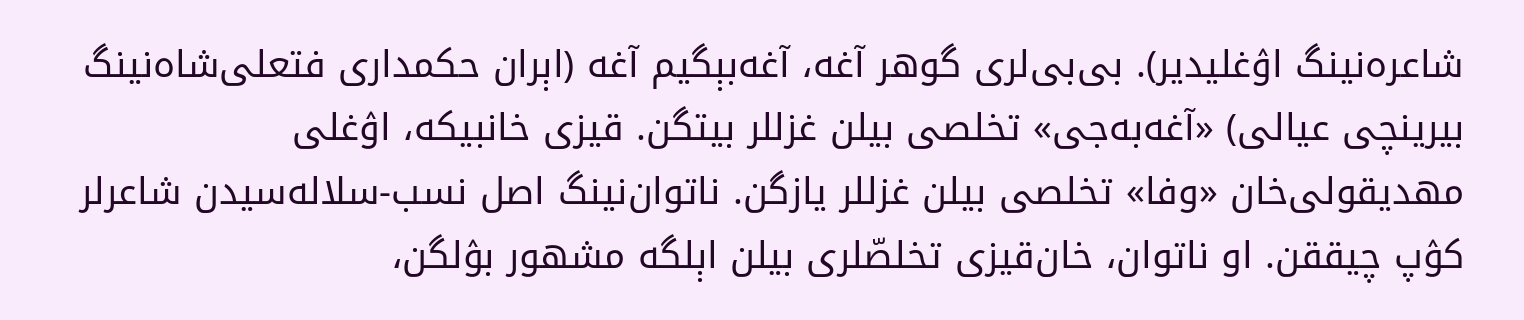شاعره‌‌نینگ اۉغلیدیر). بی‌بی‌لری گوهر آغه‌، آغه‌بېگیم آغه‌ (اېران حکمداری فتعلی‌شاه‌نینگ بیرینچی عیالی) «آغه‌به‌جی» تخلصی بیلن غزللر بیتگن. قیزی خانبیکه، اۉغلی مهدیقولی‌خان «وفا» تخلصی بیلن غزللر یازگن. ناتوان‌نینگ اصل نسب-سلاله‌سیدن شاعرلر کۉپ چیققن. او ناتوان، خان‌قیزی تخلصّلری بیلن اېلگه مشهور بۉلگن،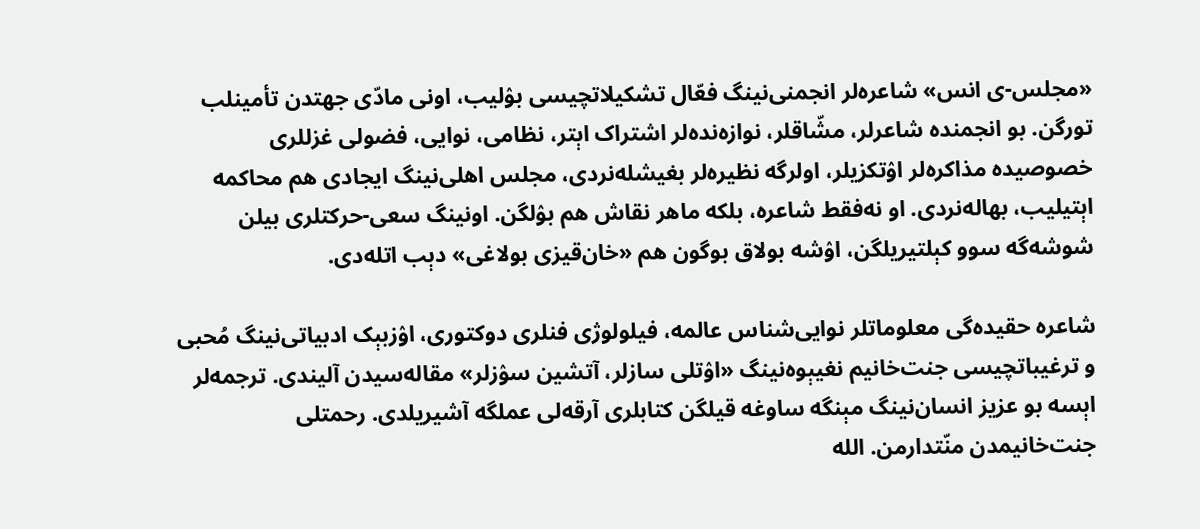«مجلس-ی انس» شاعره‌لر انجمنی‌نینگ فعّال تشکیلاتچیسی بۉلیب، اونی مادّی جهتدن تأمینلب تورگن. بو انجمنده شاعرلر، مشّاقلر، نوازه‌نده‌لر اشتراک اېتر، نظامی، نوایی، فضولی غزللری خصوصیده مذاکره‌لر اۉتکزیلر، اولرگه نظیره‌لر بغیشله‌نردی، مجلس اهلی‌نینگ ایجادی هم محاکمه‌ اېتیلیب، بهاله‌نردی. او نه‌فقط شاعره‌، بلکه‌ ماهر نقاش هم بۉلگن. اونینگ سعی-حرکتلری بیلن شوشه‌گه سوو کېلتیریلگن، اۉشه‌ بولاق بوگون هم «خان‌قیزی بولاغی» دېب اتله‌دی.

شاعره‌ حقیده‌گی معلوماتلر نوایی‌شناس عالمه، فیلولوژی فنلری دوکتوری، اۉزبېک ادبیاتی‌نینگ مُحبی و ترغیباتچیسی جنت‌خانیم نغیېوه‌‌نینگ «اۉتلی سازلر، آتشین سۉزلر» مقاله‌سیدن آلیندی. ترجمه‌لر اېسه بو عزیز انسان‌نینگ مېنگه ساوغه‌ قیلگن کتابلری آرقه‌لی عملگه آشیریلدی. رحمتلی جنت‌خانیمدن منّتدارمن. الله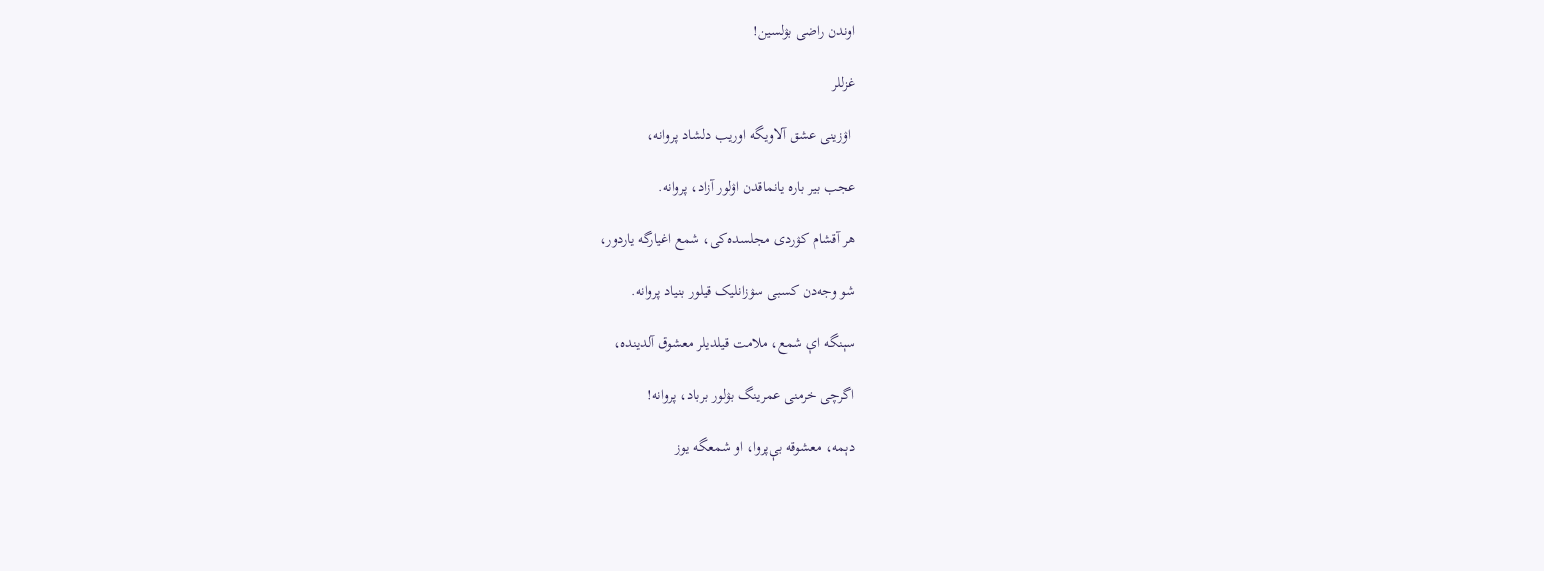اوندن راضی بۉلسین!

غزللر

 اۉزینی عشق آلاویگه اوریب دلشاد پروانه‌،

عجب بیر باره یانماقدن اۉلور آزاد، پروانه‌.

هر آقشام کۉردی مجلسده‌کی، شمع اغیارگه یاردور،

شو وجه‌دن کسبی سۉزانلیک قیلور بنیاد پروانه‌.

سېنگه اې‌ شمع، ملامت قیلدیلر معشوق آلدینده،

اگرچی خرمنی عمرینگ بۉلور برباد، پروانه‌!

دېمه، معشوقه‌ بې‌پروا، او شمعگه یوز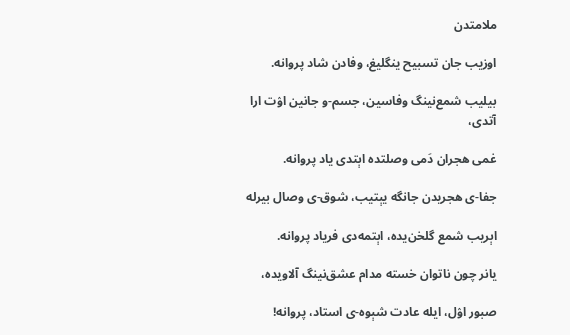ملامتدن

اوزیب جان تسبیح ینگلیغ، وفادن شاد پروانه‌.

بیلیب شمع‌نینگ وفاسین، جسم-و جانین اۉت ارا آتدی،

غمی هجران دَمی وصلتده اېتدی یاد پروانه‌.

جفا-ی هجریدن جانگه یېتیب، شوق-ی وصال بیرله

اېریب شمع گلخن‌یده، اېتمه‌دی فریاد پروانه‌.

یانر چون ناتوان خسته‌ مدام عشق‌نینگ آلاویده،

صبور اۉل، ایله عادت شېوه‌-ی استاد، پروانه‌!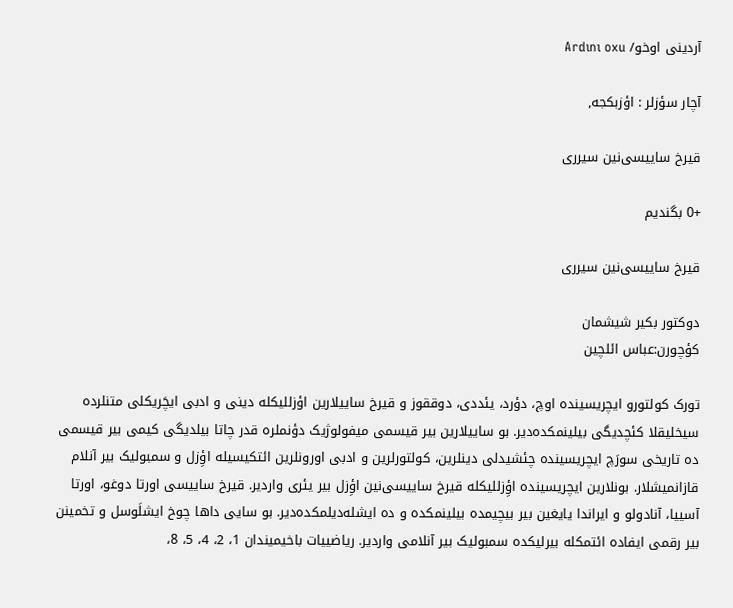آردینی اوخو/ Ardını oxu

آچار سؤزلر : اؤزبکجه,

قیرخ ساییسی‌نین سیرری

+0 بگندیم

قیرخ ساییسی‌نین سیرری

دوکتور بکیر شیشمان
کؤچورن:عباس ائلچین

تورک کولتورو ایچریسینده اوچ، دؤرد، یئددی، دوققوز و قیرخ ساییلارین اؤزللیکله دینی و ادبی ایچَریکلی متنلرده سیخلیقلا کئچدیگی بیلینمکده‌دیر. بو ساییلارین بیر قیسمی میفولوژیک دؤنملره قدر چاتا بیلدیگی کیمی بیر قیسمی ده تاریخی سورَچ ایچریسینده چئشیدلی دینلرین، کولتورلرین و ادبی اورونلرین ائتکیسیله اؤِزل و سمبولیک بیر آنلام قازانمیشلار. بونلارین ایچریسینده اؤِزللیکله قیرخ ساییسی‌نین اؤِزل بیر یئری واردیر. قیرخ ساییسی اورتا دوغو، اورتا آسییا، آنادولو و ایراندا یایغین بیر بیچیمده بیلینمکده و ده ایشله‌دیلمکده‌دیر. بو سایی داها چوخ ایشلَوسل و تخمینن بیر رقمی ایفاده ائتمکله بیرلیکده سمبولیک بیر آنلامی واردیر. ریاضییات باخیمیندان 1، 2، 4، 5، 8،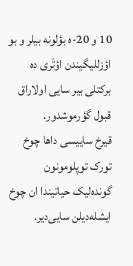10 و 20-ه بؤلونه بیلر و بو اؤزللیگیندن اؤتَری ده برکتلی بیر سایی اولاراق قبول گؤرموشدور.
قیرخ ساییسی داها چوخ تورک توپلومونون گونده‌لیک حیاتیندا ان چوخ ایشله‌دیلن سایی‌دیر.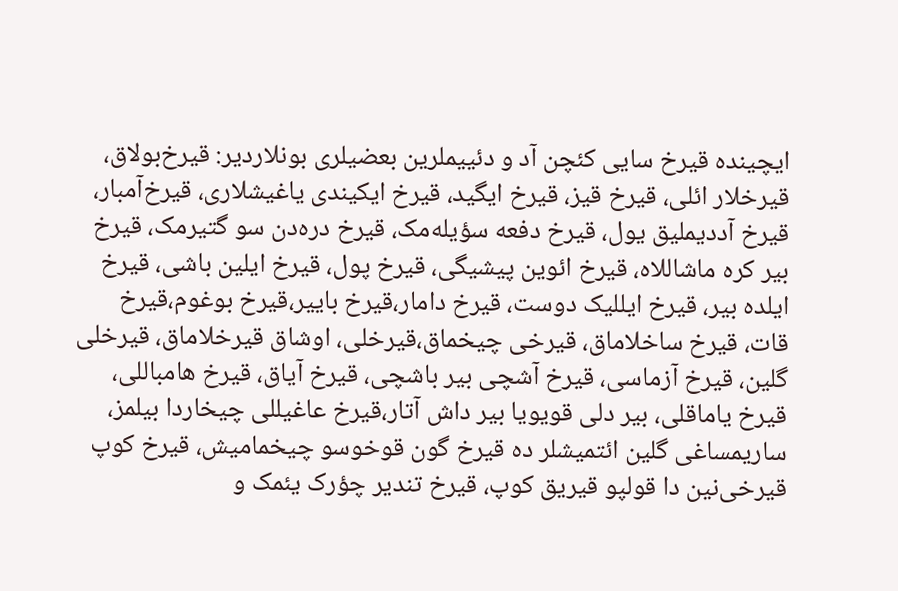ایچینده قیرخ سایی کئچن آد و دئییملرین بعضیلری بونلاردیر: قیرخ‌بولاق، قیرخلار ائلی، قیرخ قیز، قیرخ ایگید، قیرخ ایکیندی یاغیشلاری، قیرخ‌آمبار، قیرخ آددیملیق یول، قیرخ دفعه سؤیله‌مک، قیرخ دره‌دن سو گتیرمک، قیرخ بیر کره ماشاللاه، قیرخ ائوین پیشیگی، قیرخ پول، قیرخ ایلین باشی، قیرخ ایلده بیر، قیرخ ایللیک دوست، قیرخ دامار،قیرخ باییر،قیرخ بوغوم،قیرخ قات، قیرخ ساخلاماق، قیرخی چیخماق،قیرخلی، اوشاق قیرخلاماق، قیرخلی گلین، قیرخ آزماسی، قیرخ آشچی بیر باشچی، قیرخ آیاق، قیرخ هامباللی، قیرخ یاماقلی، بیر دلی قویویا بیر داش آتار،قیرخ عاغیللی چیخاردا بیلمز، ساریمساغی گلین ائتمیشلر ده قیرخ گون قوخوسو چیخمامیش، قیرخ کوپ قیرخی‌نین دا قولپو قیریق کوپ، قیرخ تندیر چؤرک یئمک و‌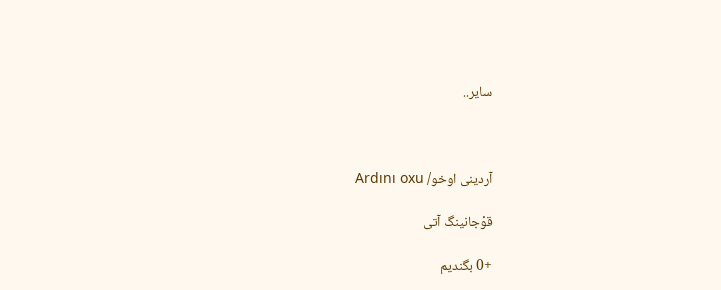سایر..



آردینی اوخو/ Ardını oxu

قوْجانینگ آتی

+0 بگندیم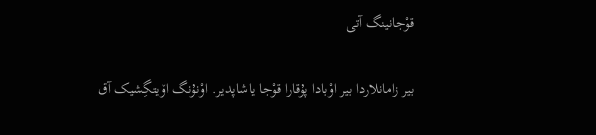قوْجانینگ آتی

بیر زامانلاردا بیر اوْبادا پۇقارا قوْجا یاشاپدیر. اوْنۇنگ اۆیتگِشیک آق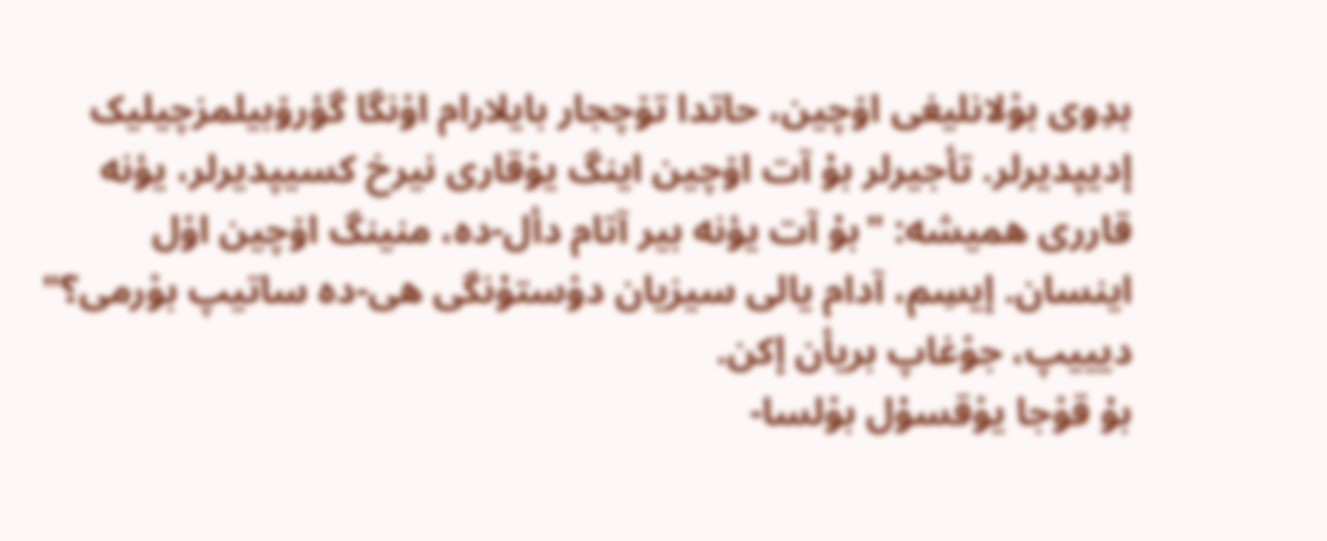بدِوی بوْلانلیغی اۆچین، حاتدا تۆچجار بایلارام اوْنگا گؤرۆبیلمزچیلیک إدیپدیرلر. تأجیرلر بۇ آت اۆچین اینگ یوْقاری نیرخ کسیپدیرلر، یؤنه قارری همیشه: "بۇ آت یؤنه بیر آتام دأل-ده، منینگ اۆچین اوْل اینسان. إیسِم، آدام یالی سیزیان دوْستۇنگی هی-ده ساتیپ بوْرمی؟" دیییپ، جوْغاپ بریأن إکن.
بۇ قوْجا یوْقسۇل بوْلسا-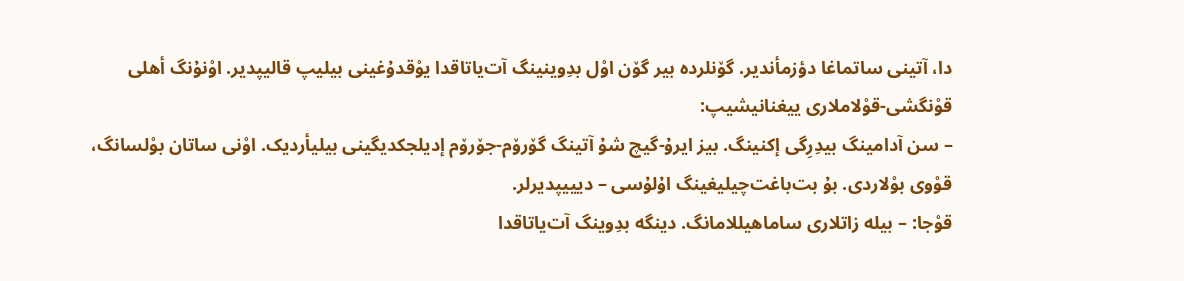دا، آتینی ساتماغا دؤزمأندیر. گۆنلرده بیر گۆن اوْل بدِوینینگ آت‌یاتاقدا یوْقدۇغینی بیلیپ قالیپدیر. اوْنۇنگ أهلی قوْنگشی-قوْلاملاری ییغنانیشیپ:
– سن آدامینگ بیدِرِگی إکنینگ. بیز ایرۇ-گیچ شۇ آتینگ گۆرۆم-جۆرۆم إدیلجکدیگینی بیلیأردیک. اوْنی ساتان بوْلسانگ، قوْوی بوْلاردی. بۇ بت‌باغت‌چیلیغینگ اۇلۇسی – دیییپدیرلر.
قوْجا: – بیله زاتلاری ساماهیللامانگ. دینگه بدِوینگ آت‌یاتاقدا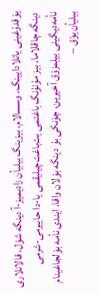یوْقدۇغینی یاتلادایینگ، وسسالام. بیزینگ بیلیأن زادیمیز-آ دینگه شوْل، قالانلاری دینگه چاقلاما. بیز مۇنۇنگ باغتمی بت‌باغت‌چیلیقمی یا-دا حاییرمی-شرمی نأمه‌دیگینی بیلِمزوْق آخیرین، چۆنکی بۇ دینگه بوْلان واقا. ایندی نأمه بوْلجاغینام بیلیأن یوْق –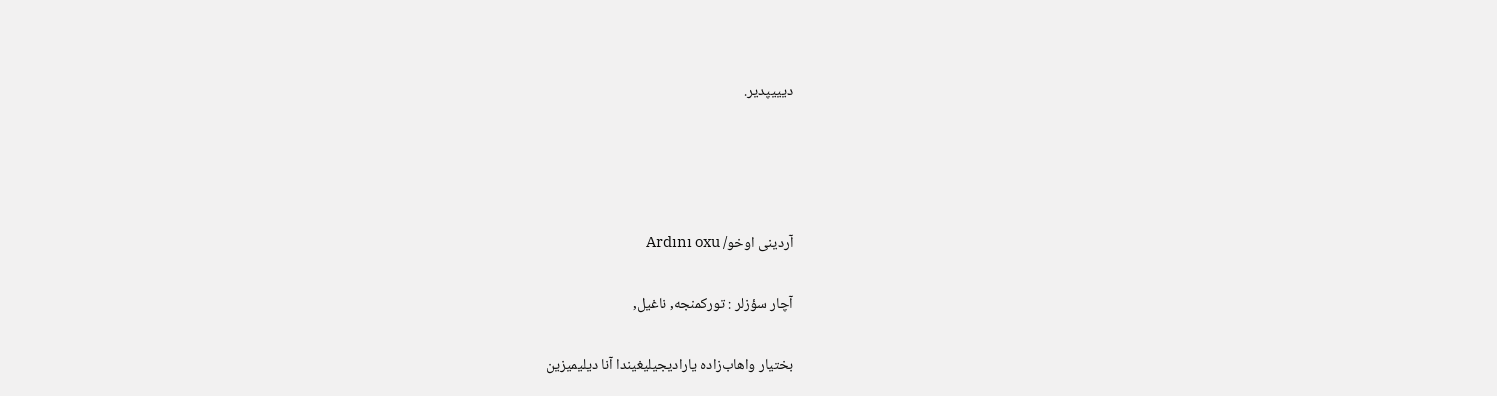دیییپدیر.




آردینی اوخو/ Ardını oxu

آچار سؤزلر : تورکمنجه, ناغیل,

بختیار واهاب‌زاده یارادیجیلیغیندا آنا دیلیمیزین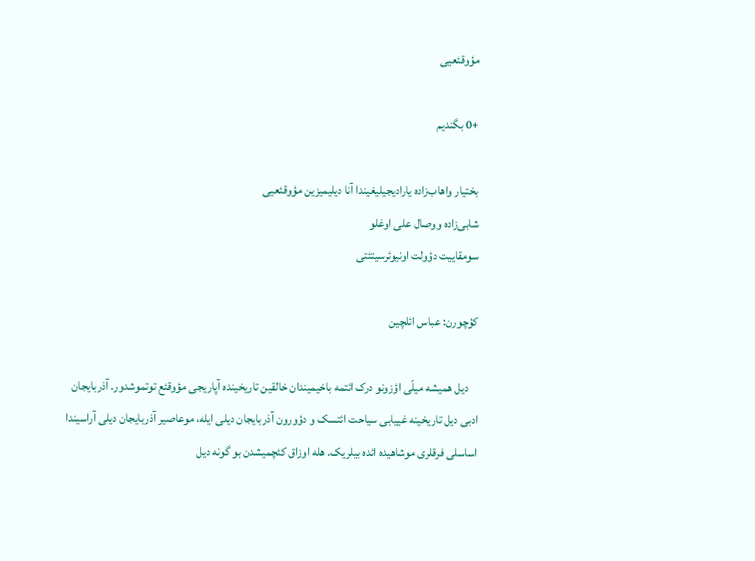مؤوقئعیی

+0 بگندیم

بختیار واهاب‌زاده یارادیجیلیغیندا آنا دیلیمیزین مؤوقئعیی
شابی‌زاده ووصال علی اوغلو
سومقاییت دؤولت اونیوئرسیتئتی

کؤچورن: عباس ائلچین

    دیل همیشه میلّی اؤزونو درک ائتمه باخیمیندان خالقین تاریخینده آپاریجی مؤوقئع توتموشدور. آذربایجان ادبی دیل تاریخینه غییابی سیاحت ائتسک و دؤورون آذربایجان دیلی ایله، موعاصیر آذربایجان دیلی آراسیندا اساسلی فرقلری موشاهیده ائده بیلریک. هله اوزاق کئچمیشدن بو گونه دیل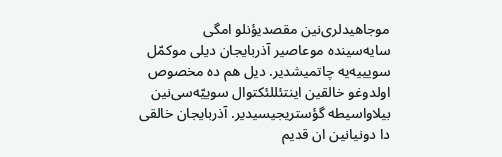موجاهیدلری‌نین مقصدیؤنلو امگی سایه‌سینده موعاصیر آذربایجان دیلی موکمّل سویییه‌یه چاتمیشدیر. دیل هم ده مخصوص اولدوغو خالقین اینتئللئکتوال سوییّه‌سی‌نین بیلاواسیطه گؤستریجیسیدیر. آذربایجان خالقی دا دونیا‌نین ان قدیم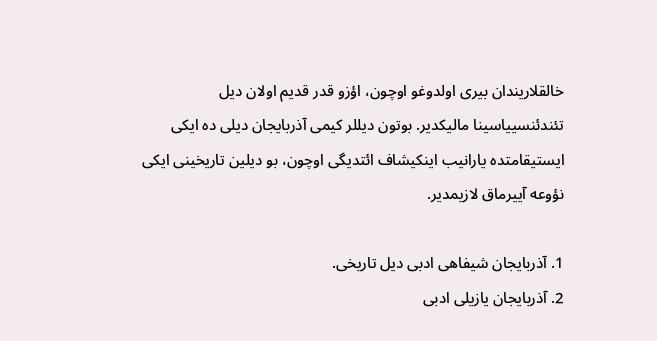خالقلاریندان بیری اولدوغو اوچون، اؤزو قدر قدیم اولان دیل تئندئنسییاسینا مالیکدیر. بوتون دیللر کیمی آذربایجان دیلی ده ایکی ایستیقامتده یارانیب اینکیشاف ائتدیگی اوچون، بو دیلین تاریخینی ایکی نؤوعه آییرماق لازیمدیر.

1. آذربایجان شیفاهی ادبی دیل تاریخی.
2. آذربایجان یازیلی ادبی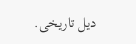دیل تاریخی.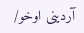آردینی اوخو/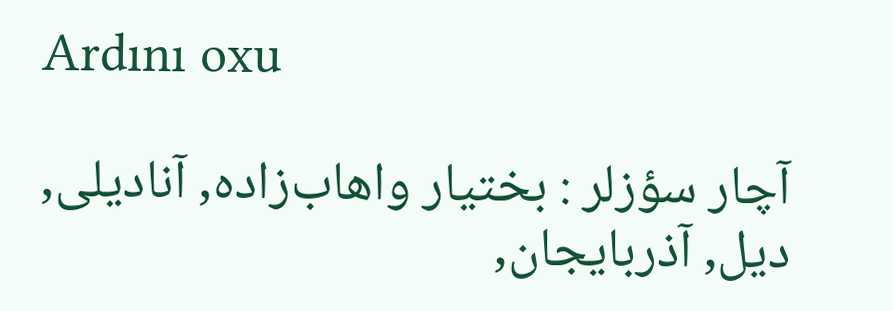Ardını oxu

آچار سؤزلر : بختیار واهاب‌زاده, آنادیلی, دیل, آذربایجان,